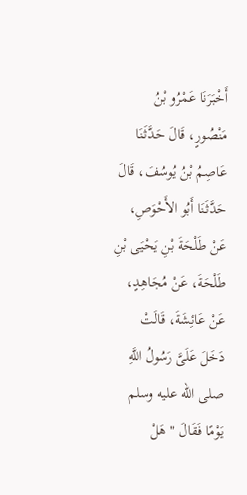أَخْبَرَنَا عَمْرُو بْنُ مَنْصُورٍ، قَالَ حَدَّثَنَا عَاصِمُ بْنُ يُوسُفَ، قَالَ حَدَّثَنَا أَبُو الأَحْوَصِ، عَنْ طَلْحَةَ بْنِ يَحْيَى بْنِ طَلْحَةَ، عَنْ مُجَاهِدٍ، عَنْ عَائِشَةَ، قَالَتْ دَخَلَ عَلَىَّ رَسُولُ اللَّهِ صلى الله عليه وسلم يَوْمًا فَقَالَ " هَلْ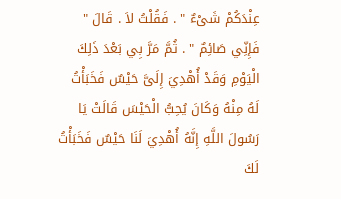عِنْدَكُمْ شَىْءٌ " . فَقُلْتُ لاَ . قَالَ " فَإِنِّي صَائِمٌ " . ثُمَّ مَرَّ بِي بَعْدَ ذَلِكَ الْيَوْمِ وَقَدْ أُهْدِيَ إِلَىَّ حَيْسٌ فَخَبَأْتُ لَهُ مِنْهُ وَكَانَ يُحِبُّ الْحَيْسَ قَالَتْ يَا رَسُولَ اللَّهِ إِنَّهُ أُهْدِيَ لَنَا حَيْسٌ فَخَبَأْتُ لَكَ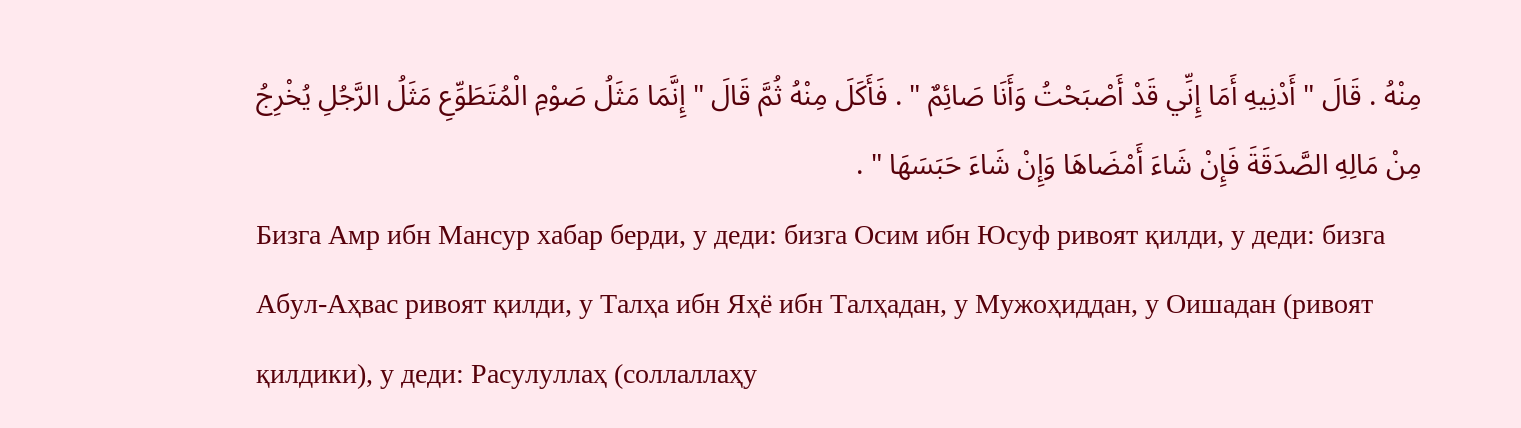مِنْهُ . قَالَ " أَدْنِيهِ أَمَا إِنِّي قَدْ أَصْبَحْتُ وَأَنَا صَائِمٌ " . فَأَكَلَ مِنْهُ ثُمَّ قَالَ " إِنَّمَا مَثَلُ صَوْمِ الْمُتَطَوِّعِ مَثَلُ الرَّجُلِ يُخْرِجُ مِنْ مَالِهِ الصَّدَقَةَ فَإِنْ شَاءَ أَمْضَاهَا وَإِنْ شَاءَ حَبَسَهَا " .
Бизга Амр ибн Мансур хабар берди, у деди: бизга Осим ибн Юсуф ривоят қилди, у деди: бизга Абул-Аҳвас ривоят қилди, у Талҳа ибн Яҳё ибн Талҳадан, у Мужоҳиддан, у Оишадан (ривоят қилдики), у деди: Расулуллаҳ (соллаллаҳу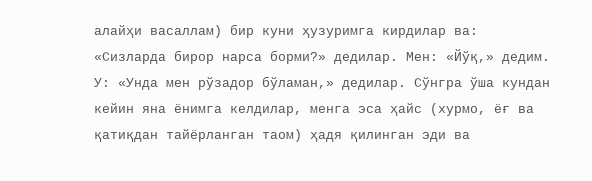алайҳи васаллам) бир куни ҳузуримга кирдилар ва: «Сизларда бирор нарса борми?» дедилар. Мен: «Йўқ,» дедим. У: «Унда мен рўзадор бўламан,» дедилар. Сўнгра ўша кундан кейин яна ёнимга келдилар, менга эса ҳайс (хурмо, ёғ ва қатиқдан тайёрланган таом) ҳадя қилинган эди ва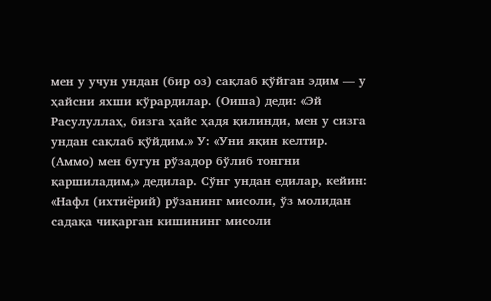мен у учун ундан (бир оз) сақлаб қўйган эдим — у ҳайсни яхши кўрардилар. (Оиша) деди: «Эй Расулуллаҳ, бизга ҳайс ҳадя қилинди, мен у сизга ундан сақлаб қўйдим.» У: «Уни яқин келтир. (Аммо) мен бугун рўзадор бўлиб тонгни қаршиладим,» дедилар. Сўнг ундан едилар, кейин: «Нафл (ихтиёрий) рўзанинг мисоли, ўз молидан садақа чиқарган кишининг мисоли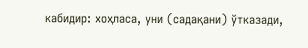кабидир: хоҳласа, уни (садақани) ўтказади,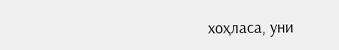хоҳласа, уни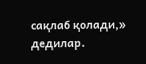сақлаб қолади,» дедилар.